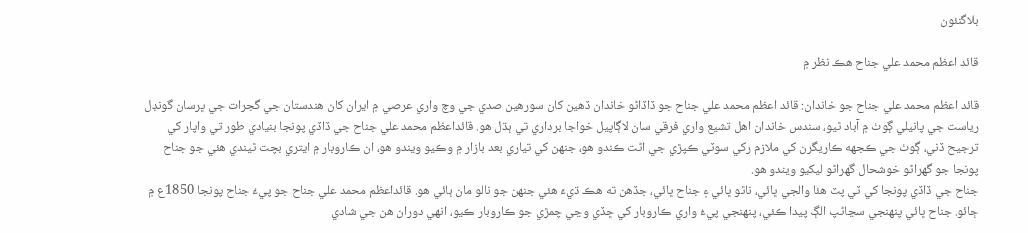بلاگنئون

قائد اعظم محمد علي جناح هڪ نظر ۾

قائد اعظم محمد علي جناح جو خاندان: قائد اعظم محمد علي جناح جو ڏاڏاڻو خاندان ڏھين کان سورھين صدي جي وچ واري عرصي ۾ ايران کان ھندستان جي گجرات جي ڀرسان گونڊل رياست جي پانيلي ڳوٺ ۾ آباد ٿيو، سندس خاندان اھل تشيع واري فرقي سان لاڳاپيل خواجا برداري تي ٻڌل ھو. قائداعظم محمد علي جناح جي ڏاڏي پونجا بنيادي طور تي واپار کي ترجيح ڏني، ڳوٺ جي ڪجھه ڪاريگرن کي ملازم رکي سوٽي ڪپڙي جي اڻت ڪندو ھو، جنھن کي تياري بعد بازار ۾ وڪيو ويندو ھو، ان ڪاروبار ۾ ايتري بچت ٿيندي ھئي جو جناح پونجا جو گھراڻو خوشحال گھراڻو ليکيو ويندو ھو.
جناح جي ڏاڏي پونجا کي ٽي پٽ ھئا والجي ڀائي، ناٿو ڀائي ۽ جناح ڀائي، جڏھن ته ھڪ ڌيءَ ھئي جنھن جو نالو مان ٻائي ھو. قائداعظم محمد علي جناح جو پيءُ جناح پونجا 1850ع ۾ ڄائو. جناح ڀائي پنھنجي سڃاڻپ الڳ پيدا ڪئي، پنھنجي پيءُ واري ڪاروبار کي ڇڏي وڃي چمڙي جو ڪاروبار ڪيو، انھي دوران ھن جي شادي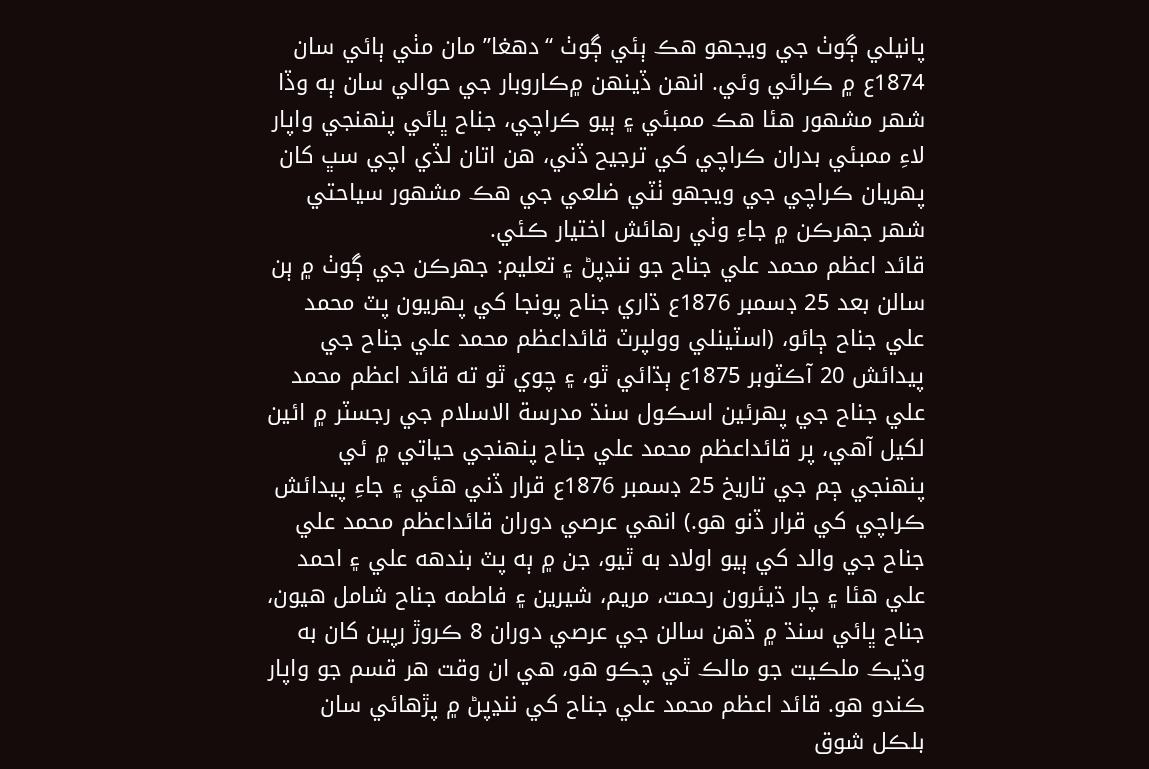پانيلي ڳوٺ جي ويجھو ھڪ ٻئي ڳوٺ “دھغا” مان مٺي ٻائي سان 1874ع ۾ ڪرائي وئي. انھن ڏينھن ۾ڪاروبار جي حوالي سان ٻه وڏا شھر مشھور ھئا ھڪ ممبئي ۽ ٻيو ڪراچي، جناح ڀائي پنھنجي واپار لاءِ ممبئي بدران ڪراچي کي ترجيح ڏني، ھن اتان لڏي اچي سڀ کان پھريان ڪراچي جي ويجھو ٺٽي ضلعي جي ھڪ مشھور سياحتي شھر جھرڪن ۾ جاءِ وٺي رھائش اختيار ڪئي.
قائد اعظم محمد علي جناح جو ننڍپڻ ۽ تعليم: جھرڪن جي ڳوٺ ۾ ٻن سالن بعد 25 ڊسمبر 1876ع ڌاري جناح پونجا کي پھريون پٽ محمد علي جناح ڄائو، (اسٽينلي وولپرٽ قائداعظم محمد علي جناح جي پيدائش 20 آڪٽوبر 1875ع ٻڌائي ٿو، ۽ چوي ٿو ته قائد اعظم محمد علي جناح جي پھرئين اسڪول سنڌ مدرسة الاسلام جي رجسٽر ۾ ائين لکيل آھي، پر قائداعظم محمد علي جناح پنھنجي حياتي ۾ ئي پنھنجي ڄم جي تاريخ 25 ڊسمبر 1876ع قرار ڏني ھئي ۽ جاءِ پيدائش ڪراچي کي قرار ڏنو ھو.) انھي عرصي دوران قائداعظم محمد علي جناح جي والد کي ٻيو اولاد به ٿيو، جن ۾ ٻه پٽ بندهه علي ۽ احمد علي ھئا ۽ چار ڌيئرون رحمت، مريم، شيرين ۽ فاطمه جناح شامل ھيون، جناح ڀائي سنڌ ۾ ڏھن سالن جي عرصي دوران 8 ڪروڙ رپين کان به وڌيڪ ملڪيت جو مالڪ ٿي چڪو ھو، ھي ان وقت ھر قسم جو واپار ڪندو ھو. قائد اعظم محمد علي جناح کي ننڍپڻ ۾ پڙھائي سان بلڪل شوق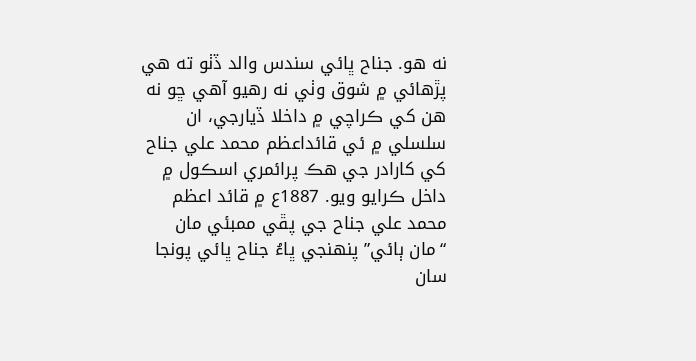نه ھو. جناح ڀائي سندس والد ڏٺو ته ھي پڙھائي ۾ شوق وٺي نه رھيو آھي ڇو نه ھن کي ڪراچي ۾ داخلا ڏيارجي، ان سلسلي ۾ ئي قائداعظم محمد علي جناح کي کارادر جي ھڪ پرائمري اسڪول ۾ داخل ڪرايو ويو. 1887ع ۾ قائد اعظم محمد علي جناح جي پڦي ممبئي مان “مان ٻائي” پنھنجي ڀاءُ جناح ڀائي پونجا سان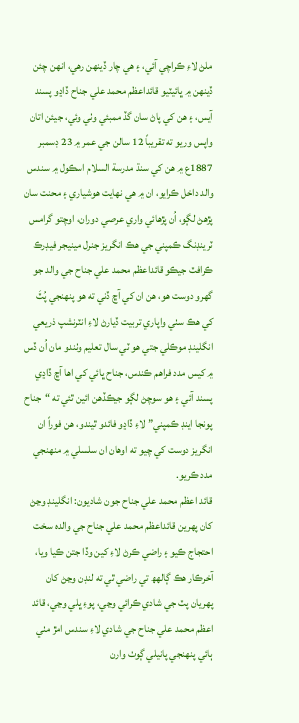ملڻ لاءِ ڪراچي آئي، ۽ ھي چار ڏينھن رھي، انھن چئن ڏينھن ۾ ڀائيٽيو قائداعظم محمد علي جناح ڏاڍو پسند آيس، ۽ ھن کي پاڻ سان گڏ ممبئي وٺي وئي، جيئن اتان واپس وريو ته تقريباً 12 سالن جي عمر ۾ 23 ڊسمبر 1887ع ۾ ھن کي سنڌ مدرسة السلام اسڪول ۾ سندس والد داخل ڪرايو، ان ۾ ھي نھايت ھوشياري ۽ محنت سان پڙھڻ لڳو، اُن پڙھائي واري عرصي دوران، اوچتو گرامس ٽرينڊنگ ڪمپني جي ھڪ انگريز جنرل مينيجر فيڊرڪ ڪرافٽ جيڪو قائداعظم محمد علي جناح جي والد جو گھرو دوست ھو، ھن ان کي آڇ ڏني ته ھو پنھنجي پُٽَ کي ھڪ سٺي واپاري تربيت ڏيارڻ لاءِ انٽرنشپ ذريعي انگلينڊ موڪلي جتي ھو ٽي سال تعليم وٺندو مان اُن ڏس ۾ کيس مدد فراھم ڪندس، جناح ڀائي کي اھا آڇ ڏاڍي پسند آئي ۽ ھو سوچڻ لڳو جيڪڏهن ائين ٿئي ته “جناح پونجا اينڊ ڪمپني” لاءِ ڏاڍو فائدو ٿيندو، ھن فوراً ان انگريز دوست کي چيو ته اوھان ان سلسلي ۾ منھنجي مدد ڪريو.
قائد اعظم محمد علي جناح جون شاديون: انگلينڊ وڃڻ کان پھرين قائداعظم محمد علي جناح جي والده سخت احتجاج ڪيو ۽ راضي ڪرڻ لاءِ کين وڏا جتن ڪيا ويا، آخرڪار ھڪ ڳالهھ تي راضي ٿي ته لنڊن وڃڻ کان پھريان پٽ جي شادي ڪرائي وڃي، پوءِ ڀلي وڃي، قائد اعظم محمد علي جناح جي شادي لاءِ سندس امڙ مٺي ٻائي پنھنجي پانيلي ڳوٺ وارن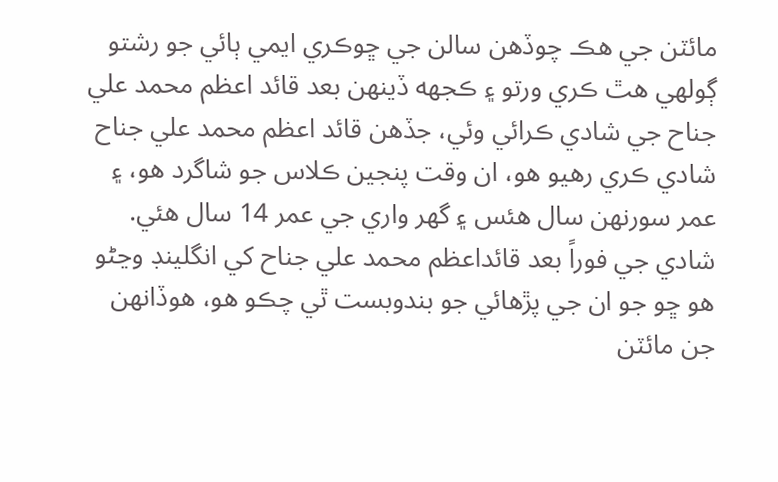مائٽن جي ھڪ چوڏھن سالن جي ڇوڪري ايمي ٻائي جو رشتو ڳولھي ھٿ ڪري ورتو ۽ ڪجھه ڏينھن بعد قائد اعظم محمد علي جناح جي شادي ڪرائي وئي، جڏھن قائد اعظم محمد علي جناح شادي ڪري رھيو ھو، ان وقت پنجين ڪلاس جو شاگرد ھو، ۽ عمر سورنھن سال ھئس ۽ گھر واري جي عمر 14 سال ھئي. شادي جي فوراً بعد قائداعظم محمد علي جناح کي انگلينڊ وڃڻو ھو ڇو جو ان جي پڙھائي جو بندوبست ٿي چڪو ھو، ھوڏانھن جن مائٽن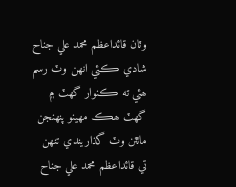وٽان قائداعظم محمد علي جناح شادي ڪئي انھن وٽ رسم ھئي ته ڪنوار گھٽ ۾ گھٽ ھڪ مھينو پنھنجن مائٽن وٽ گذاريندي تنھن تي قائداعظم محمد علي جناح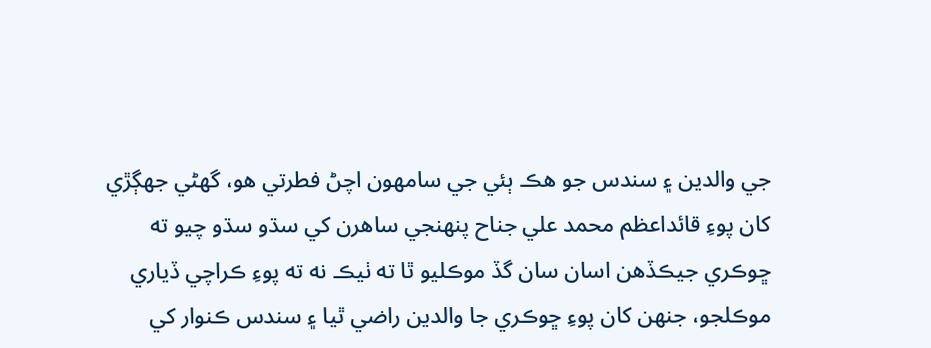جي والدين ۽ سندس جو ھڪ ٻئي جي سامھون اچڻ فطرتي ھو، گھڻي جھڳڙي کان پوءِ قائداعظم محمد علي جناح پنھنجي ساھرن کي سڌو سڌو چيو ته ڇوڪري جيڪڏھن اسان سان گڏ موڪليو ٿا ته ٺيڪ نه ته پوءِ ڪراچي ڏياري موڪلجو، جنھن کان پوءِ ڇوڪري جا والدين راضي ٿيا ۽ سندس ڪنوار کي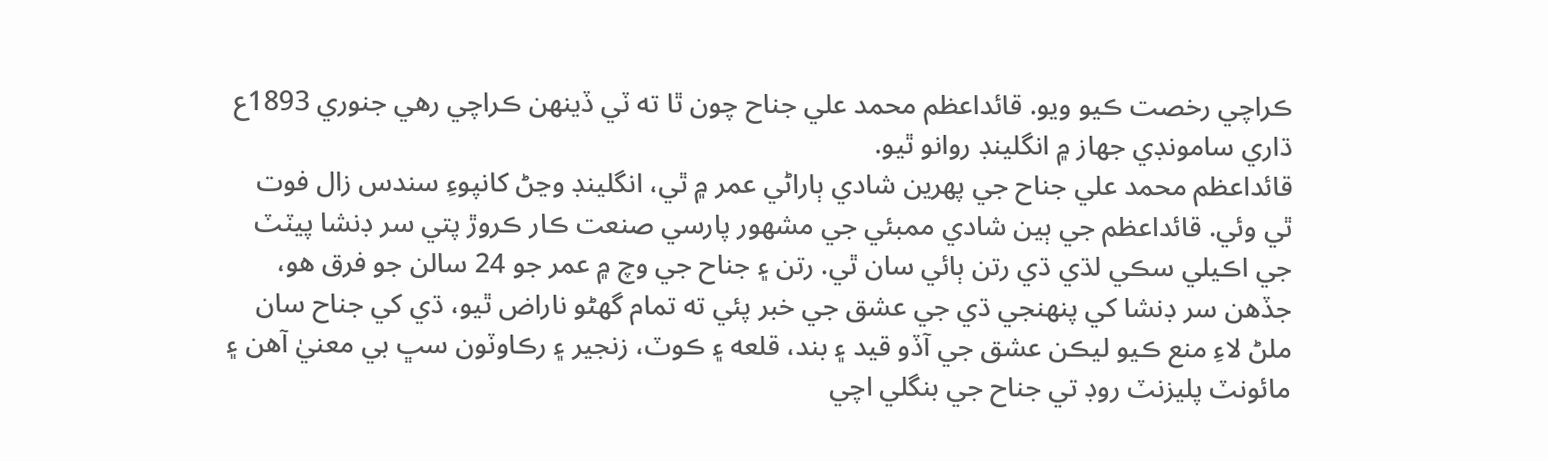ڪراچي رخصت ڪيو ويو. قائداعظم محمد علي جناح چون ٿا ته ٽي ڏينھن ڪراچي رھي جنوري 1893ع ڌاري سامونڊي جھاز ۾ انگلينڊ روانو ٿيو.
قائداعظم محمد علي جناح جي پھرين شادي ٻاراڻي عمر ۾ ٿي، انگلينڊ وڃڻ کانپوءِ سندس زال فوت ٿي وئي. قائداعظم جي ٻين شادي ممبئي جي مشھور پارسي صنعت ڪار ڪروڙ پتي سر ڊنشا پيٽٽ جي اڪيلي سڪي لڌي ڌي رتن ٻائي سان ٿي. رتن ۽ جناح جي وچ ۾ عمر جو 24 سالن جو فرق ھو، جڏھن سر ڊنشا کي پنھنجي ڌي جي عشق جي خبر پئي ته تمام گھڻو ناراض ٿيو، ڌي کي جناح سان ملڻ لاءِ منع ڪيو ليڪن عشق جي آڏو قيد ۽ بند، قلعه ۽ ڪوٽ، زنجير ۽ رڪاوٽون سڀ بي معنيٰ آھن ۽ مائونٽ پليزنٽ روڊ تي جناح جي بنگلي اچي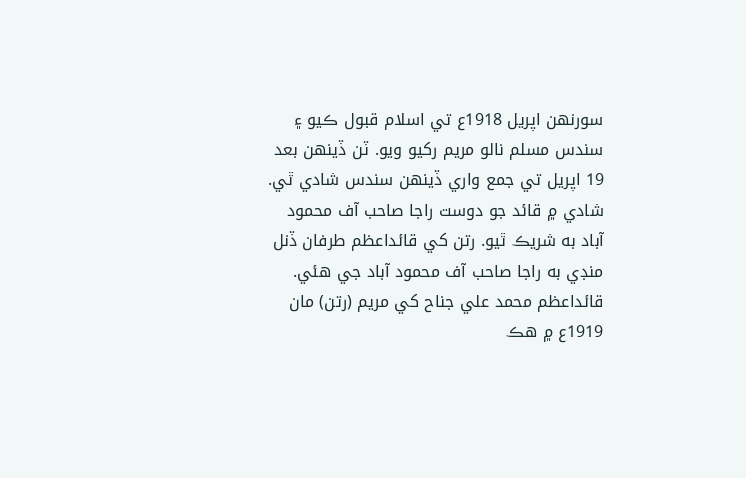سورنھن اپريل 1918ع تي اسلام قبول ڪيو ۽ سندس مسلم نالو مريم رکيو ويو. ٽن ڏينھن بعد 19 اپريل تي جمع واري ڏينھن سندس شادي ٿي. شادي ۾ قائد جو دوست راجا صاحب آف محمود آباد به شريڪ ٿيو. رتن کي قائداعظم طرفان ڏنل منڊي به راجا صاحب آف محمود آباد جي ھئي. قائداعظم محمد علي جناح کي مريم (رتن) مان 1919ع ۾ هڪ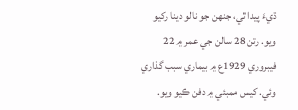ڌيءَ پيدا ٿي، جنھن جو نالو دينا رکيو ويو. رتن 28 سالن جي عمر ۾ 22 فيبروري 1929ع ۾ بيماري سبب گذاري وئي. کيس ممبئي ۾ دفن ڪيو ويو.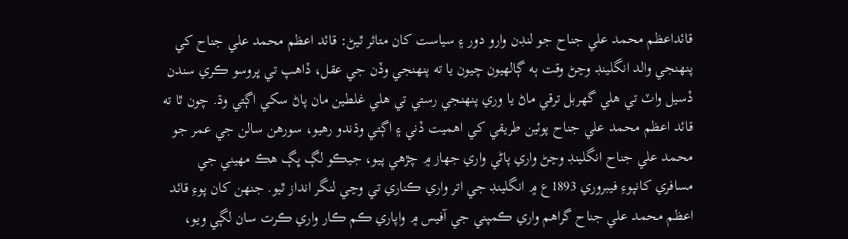قائداعظم محمد علي جناح جو لنڊن وارو دور ۽ سياست کان متاثر ٿيڻ: قائد اعظم محمد علي جناح کي پنھنجي والد انگلينڊ وڃڻ وقت ٻه ڳالھيون چيون يا ته پنھنجي وڏن جي عقل، ڏاھپ تي ڀروسو ڪري سندن ڏسيل واٽ تي ھلي گھربل ترقي ماڻ يا وري پنھنجي رستي تي ھلي غلطين مان پاڻ سکي اڳتي وڌ. چون ٿا ته قائد اعظم محمد علي جناح پوئين طريقي کي اھميت ڏني ۽ اڳتي وڌندو رھيو، سورھن سالن جي عمر جو محمد علي جناح انگلينڊ وڃڻ واري پاڻي واري جھاز ۾ چڙھي پيو، جيڪو لڳ ڀڳ ھڪ مھيني جي مسافري کانپوءِ فيبروري 1893ع ۾ انگلينڊ جي اتر واري ڪناري تي وڃي لنگر انداز ٿيو. جنھن کان پوءِ قائد اعظم محمد علي جناح گراھم واري ڪمپني جي آفيس ۾ واپاري ڪم ڪار واري ڪرت سان لڳي ويو،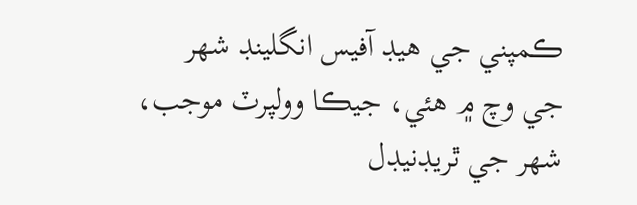ڪمپني جي ھيڊ آفيس انگلينڊ شھر جي وچ ۾ ھئي، جيڪا وولپرٽ موجب، شھر جي ٿريڊنيڊل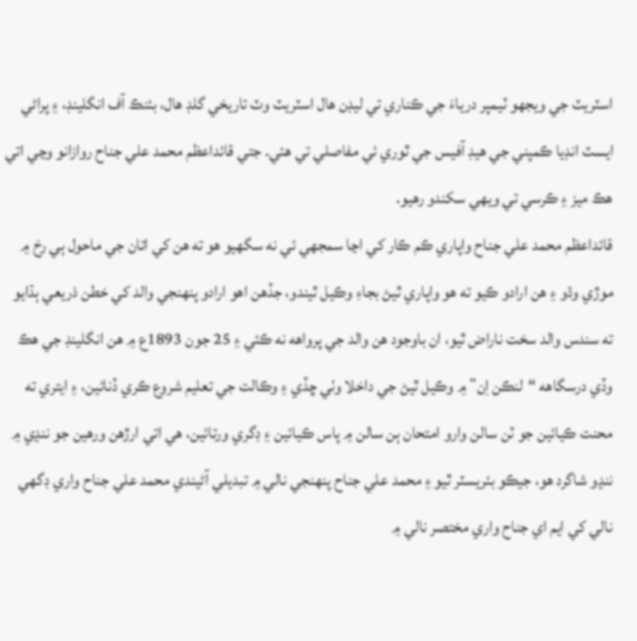اسٽريٽ جي ويجھو ٽيمپر درياءَ جي ڪناري تي ليڊن ھال اسٽريٽ وٽ تاريخي گلڊ ھال، بئنڪ آف انگلينڊ، ۽ پراڻي ايسٽ انڊيا ڪمپني جي ھيڊ آفيس جي ٿوري ئي مفاصلي تي ھئي. جتي قائداعظم محمد علي جناح روازانو وڃي اتي ھڪ ميز ۽ ڪرسي تي ويھي سکندو رھيو.
قائداعظم محمد علي جناح واپاري ڪم ڪار کي اڃا سمجھي ئي نه سگھيو ھو ته ھن کي اتان جي ماحول ٻي رخ ۾ موڙي وڌو ۽ ھن ارادو ڪيو ته ھو واپاري ٿيڻ بجاءِ وڪيل ٿيندو، جڏھن اھو ارادو پنھنجي والد کي خطن ذريعي ٻڌايو ته سندس والد سخت ناراض ٿيو، ان باوجود ھن والد جي پرواھه نه ڪئي ۽ 25 جون 1893ع ۾ ھن انگلينڊ جي ھڪ وڏي درسگاھه “لنڪن اِن” ۾ وڪيل ٿيڻ جي داخلا وٺي ڇڏي ۽ وڪالت جي تعليم شروع ڪري ڏنائين، ۽ ايتري ته محنت ڪيائين جو ٽن سالن وارو امتحان ٻن سالن ۾ پاس ڪيائين ۽ ڊگري ورتائين، ھي اتي ارڙھن ورھين جو ننڍي ۾ ننڍو شاگرد ھو، جيڪو بئريسٽر ٿيو ۽ محمد علي جناح پنھنجي نالي ۾ تبديلي آڻيندي محمد علي جناح واري ڊگھي نالي کي ايم اي جناح واري مختصر نالي ۾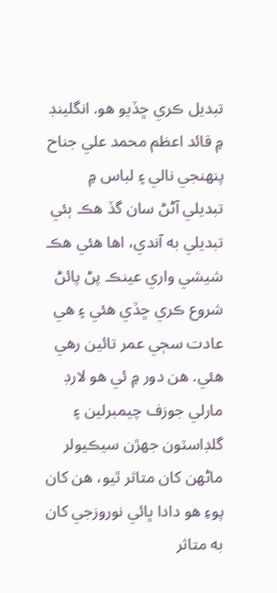تبديل ڪري ڇڏيو ھو. انگلينڊ ۾ قائد اعظم محمد علي جناح پنھنجي نالي ۽ لباس ۾ تبديلي آڻڻ سان گڏ ھڪ ٻئي تبديلي به آندي، اھا ھئي ھڪ شيشي واري عينڪ پڻ پائڻ شروع ڪري ڇڏي ھئي ۽ ھي عادت سڄي عمر تائين رھي ھئي. ھن دور ۾ ئي ھو لارڊ مارلي جوزف چيمبرلين ۽ گلڊاسٽون جھڙن سيڪيولر ماڻھن کان متاثر ٿيو، ھن کان پوءِ ھو دادا ڀائي نوروزجي کان به متاثر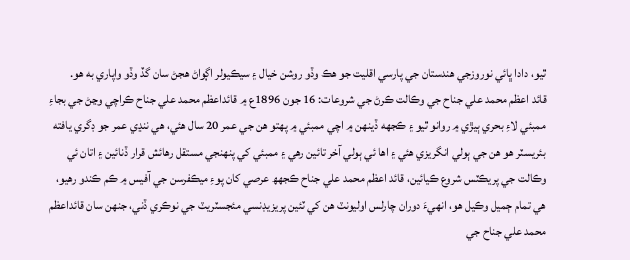ٿيو، دادا ڀائي نوروزجي ھندستان جي پارسي اقليت جو ھڪ وڏو روشن خيال ۽ سيڪيولر اڳواڻ ھجڻ سان گڏ وڏو واپاري به ھو.
قائد اعظم محمد علي جناح جي وڪالت ڪرڻ جي شروعات: 16 جون 1896ع ۾ قائداعظم محمد علي جناح ڪراچي وڃڻ جي بجاءِ ممبئي لاءِ بحري ٻيڙي ۾ روانو ٿيو ۽ ڪجھه ڏينھن ۾ اچي ممبئي ۾ پھتو ھن جي عمر 20 سال ھئي، ھي ننڍي عمر جو ڊگري يافته بئريسٽر ھو ھن جي ٻولي انگريزي ھئي ۽ اھا ئي ٻولي آخر تائين رھي ۽ ممبئي کي پنھنجي مستقل رھائش قرار ڏنائين ۽ اتان ئي وڪالت جي پريڪٽس شروع ڪيائين، قائد اعظم محمد علي جناح ڪجهھ عرصي کان پوءِ ميڪفرسن جي آفيس ۾ ڪم ڪندو رھيو، ھي تمام ڄميل وڪيل ھو، انھيءَ دوران چارلس اوليونٽ ھن کي ٽئين پريزيڊنسي مئجسٽريٽ جي نوڪري ڏني، جنھن سان قائداعظم محمد علي جناح جي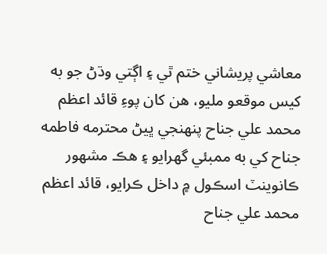معاشي پريشاني ختم ٿي ۽ اڳتي وڌڻ جو به کيس موقعو مليو، ھن کان پوءِ قائد اعظم محمد علي جناح پنھنجي ڀيڻ محترمه فاطمه جناح کي به ممبئي گھرايو ۽ ھڪ مشھور ڪانوينٽ اسڪول ۾ داخل ڪرايو، قائد اعظم محمد علي جناح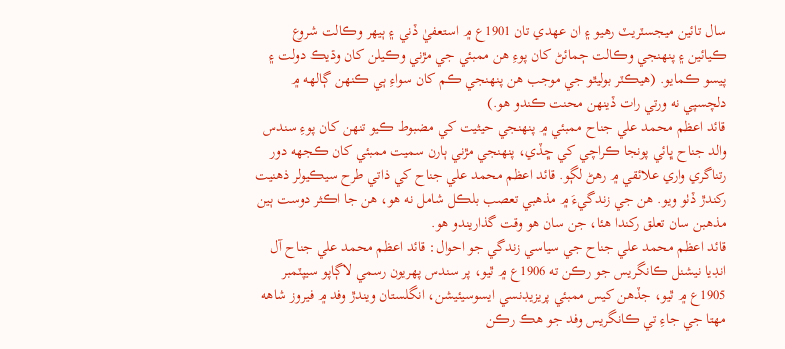سال تائين ميجسٽريٽ رھيو ۽ ان عھدي تان 1901ع ۾ استعفيٰ ڏني ۽ ٻيھر وڪالت شروع ڪيائين ۽ پنھنجي وڪالت ڄمائڻ کان پوءِ ھن ممبئي جي مڙني وڪيلن کان وڌيڪ دولت ۽ پيسو ڪمايو. (ھيڪٽر بوليٿو جي موجب ھن پنھنجي ڪم کان سواءِ ٻي ڪنھن ڳالھه ۾ دلچسپي نه ورتي رات ڏينھن محنت ڪندو ھو.)
قائد اعظم محمد علي جناح ممبئي ۾ پنھنجي حيثيت کي مضبوط ڪيو تنھن کان پوءِ سندس والد جناح ڀائي پونجا ڪراچي کي ڇڏي، پنھنجي مڙني ٻارن سميت ممبئي کان ڪجھه دور رتناگري واري علائقي ۾ رھڻ لڳو. قائد اعظم محمد علي جناح کي ذاتي طرح سيڪيولر ذھنيت رکندڙ ڏٺو ويو. ھن جي زندگيءَ ۾ مذھبي تعصب بلڪل شامل نه ھو، ھن جا اڪثر دوست ٻين مذهبن سان تعلق رکندا هئا، جن سان ھو وقت گذاريندو ھو.
قائد اعظم محمد علي جناح جي سياسي زندگي جو احوال: قائد اعظم محمد علي جناح آل انڊيا نيشنل ڪانگريس جو رڪن ته 1906ع ۾ ٿيو، پر سندس پھريون رسمي لاڳاپو سيپٽمبر 1905ع ۾ ٿيو، جڏھن کيس ممبئي پريزيڊنسي ايسوسيئيشن، انگلستان ويندڙ وفد ۾ فيروز شاھه مھتا جي جاءِ تي ڪانگريس وفد جو ھڪ رڪن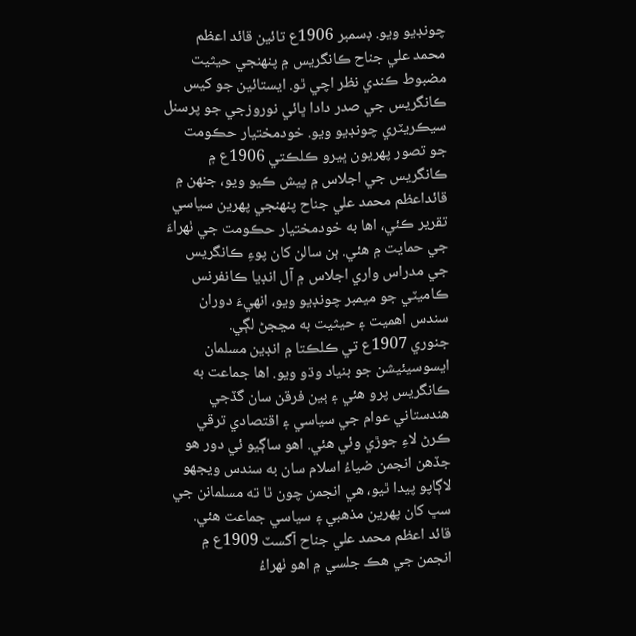چونڊيو ويو. ڊسمبر 1906ع تائين قائد اعظم محمد علي جناح ڪانگريس ۾ پنھنجي حيثيت مضبوط ڪندي نظر اچي ٿو. ايستائين جو کيس ڪانگريس جي صدر دادا ڀائي نوروزجي جو پرسنل سيڪريٽري چونڊيو ويو. خودمختيار حڪومت جو تصور پھريون ڀيرو ڪلڪتي 1906ع ۾ ڪانگريس جي اجلاس ۾ پيش ڪيو ويو، جنھن ۾ قائداعظم محمد علي جناح پنھنجي پھرين سياسي تقرير ڪئي، اھا به خودمختيار حڪومت جي ٺھراءَ جي حمايت ۾ هئي. ٻن سالن کان پوءِ ڪانگريس جي مدراس واري اجلاس ۾ آل انڊيا ڪانفرنس ڪاميٽي جو ميمبر چونڊيو ويو، انھيءَ دوران سندس اھميت ۽ حيثيت به مڃجڻ لڳي.
جنوري 1907ع تي ڪلڪتا ۾ انڊين مسلمان ايسوسيئيشن جو بنياد وڌو ويو. اھا جماعت به ڪانگريس پرو ھئي ۽ ٻين فرقن سان گڏجي ھندستاني عوام جي سياسي ۽ اقتصادي ترقي ڪرڻ لاءِ جوڙي وئي ھئي. اھو ساڳيو ئي دور ھو جڏھن انجمن ضياءُ اسلام سان به سندس ويجھو لاڳاپو پيدا ٿيو، ھي انجمن چون ٿا ته مسلمانن جي سڀ کان پھرين مذھبي ۽ سياسي جماعت ھئي. قائد اعظم محمد علي جناح آگسٽ 1909ع ۾ انجمن جي ھڪ جلسي ۾ اھو ٺھراءُ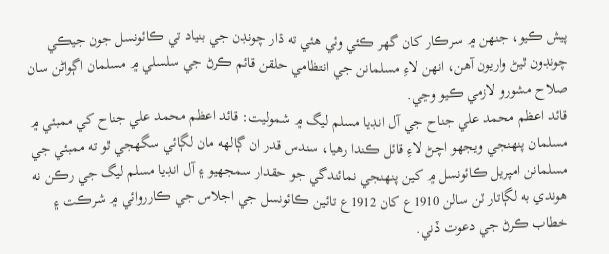پيش ڪيو، جنھن ۾ سرڪار کان گھر ڪئي وئي ھئي ته ڌار چونڊن جي بنياد تي ڪائونسل جون جيڪي چونڊون ٿيڻ واريون آھن، انھن لاءِ مسلمانن جي انتظامي حلقن قائم ڪرڻ جي سلسلي ۾ مسلمان اڳواڻن سان صلاح مشورو لازمي ڪيو وڃي.
قائد اعظم محمد علي جناح جي آل انڊيا مسلم ليگ ۾ شموليت: قائد اعظم محمد علي جناح کي ممبئي ۾ مسلمان پنھنجي ويجھو اچڻ لاءِ قائل ڪندا رھيا، سندس قدر ان ڳالھه مان لڳائي سگھجي ٿو ته ممبئي جي مسلمانن امپريل ڪائونسل ۾ کين پنھنجي نمائندگي جو حقدار سمجھيو ۽ آل انڊيا مسلم ليگ جي رڪن نه ھوندي به لڳاتار ٽن سالن 1910ع کان 1912ع تائين ڪائونسل جي اجلاس جي ڪارروائي ۾ شرڪت ۽ خطاب ڪرڻ جي دعوت ڏني.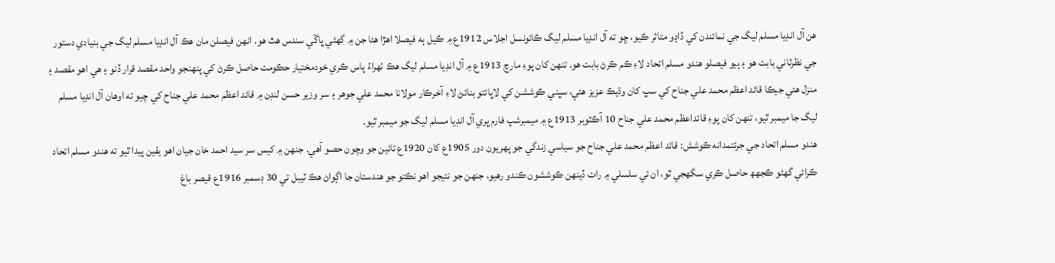ھن آل انڊيا مسلم ليگ جي نمائندن کي ڏاڍو متاثر ڪيو، ڇو ته آل انڊيا مسلم ليگ ڪائونسل اجلاس 1912ع ۾ ڪيل ٻه فيصلا اھڙا ھئا جن ۾ گھڻي ڀاڱي سندس ھٿ ھو. انھن فيصلن مان ھڪ آل انڊيا مسلم ليگ جي بنيادي دستور جي نظرثاني بابت ھو ۽ ٻيو فيصلو ھندو مسلم اتحاد لاءِ ڪم ڪرڻ بابت ھو. تنھن کان پوءِ مارچ 1913ع ۾ آل انڊيا مسلم ليگ ھڪ ٺھراءُ پاس ڪري خودمختيار حڪومت حاصل ڪرڻ کي پنھنجو واحد مقصد قرار ڏنو ۽ ھي اھو مقصد ۽ منزل ھئي جيڪا قائد اعظم محمد علي جناح کي سڀ کان وڌيڪ عزيز ھئي، سڀني ڪوششن کي لاڀائتو بنائڻ لاءِ آخرڪار مولانا محمد علي جوھر ۽ سر وزير حسن لنڊن ۾ قائد اعظم محمد علي جناح کي چيو ته اوھان آل انڊيا مسلم ليگ جا ميمبر ٿيو، تنھن کان پوءِ قائداعظم محمد علي جناح 10 آڪٽوبر 1913ع ۾ ميمبرشپ فارم ڀري آل انڊيا مسلم ليگ جو ميمبر ٿيو.
ھندو مسلم اتحاد جي جرئتمدانه ڪوشش: قائد اعظم محمد علي جناح جو سياسي زندگي جو پھريون دور 1905ع کان 1920ع تائين جو وچون حصو آھي. جنھن ۾ کيس سر سيد احمد خان جيان اھو يقين پيدا ٿيو ته ھندو مسلم اتحاد ڪرائي گھڻو ڪجهھ حاصل ڪري سگھجي ٿو، ان ئي سلسلي ۾ رات ڏينھن ڪوششون ڪندو رھيو، جنھن جو نتيجو اھو نڪتو جو ھندستان جا اڳواڻ ھڪ ٽيبل تي 30 ڊسمبر 1916ع قيصر باغ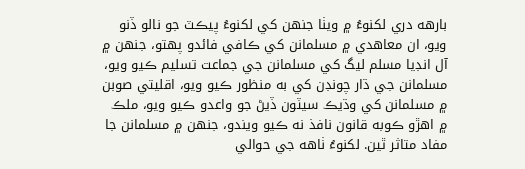بارھه دري لکنوءُ ۾ ويٺا جنھن کي لکنوءُ پيڪٽ جو نالو ڏنو ويو، ان معاھدي ۾ مسلمانن کي ڪافي فائدو پھتو، جنھن ۾ آل انڊيا مسلم ليگ کي مسلمانن جي جماعت تسليم ڪيو ويو، مسلمانن جي ڌار چونڊن کي به منظور ڪيو ويو، اقليتي صوبن ۾ مسلمانن کي وڌيڪ سيٽون ڏيڻ جو واعدو ڪيو ويو، ملڪ ۾ اھڙو ڪوبه قانون نافذ نه ڪيو ويندو، جنھن ۾ مسلمانن جا مفاد متاثر ٿين. لکنوءُ ٺاھه جي حوالي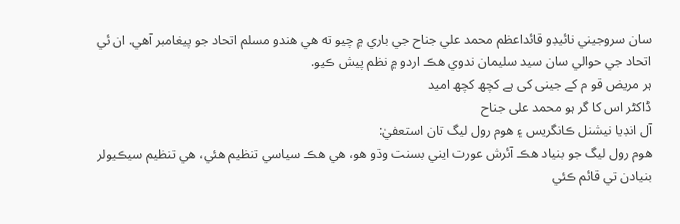سان سروجيني نائيڊو قائداعظم محمد علي جناح جي باري ۾ چيو ته ھي ھندو مسلم اتحاد جو پيغامبر آھي. ان ئي اتحاد جي حوالي سان سيد سليمان ندوي ھڪ اردو ۾ نظم پيش ڪيو.
ہر مریض قو م کے جینی کی ہے کچھ کچھ امید
ڈاکٹر اس کا گر ہو محمد علی جناح
آل انڊيا نيشنل ڪانگريس ۽ ھوم رول ليگ تان استعفيٰ:
ھوم رول ليگ جو بنياد ھڪ آئرش عورت ايني بسنت وڌو ھو، ھي ھڪ سياسي تنظيم ھئي، ھي تنظيم سيڪيولر بنيادن تي قائم ڪئي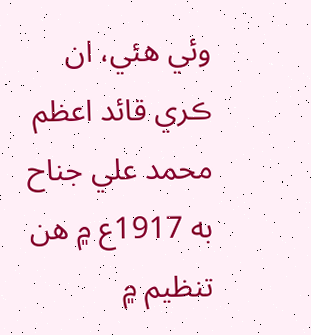وئي ھئي، ان ڪري قائد اعظم محمد علي جناح به 1917ع ۾ ھن تنظيم ۾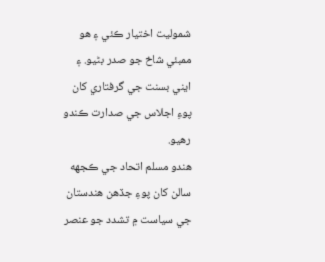شموليت اختيار ڪئي ۽ ھو ممبئي شاخ جو صدر بڻيو. ۽ ايني بسنت جي گرفتاري کان پوءِ اجلاس جي صدارت ڪندو رھيو.
ھندو مسلم اتحاد جي ڪجھه سالن کان پوءِ جڏھن ھندستان جي سياست ۾ تشدد جو عنصر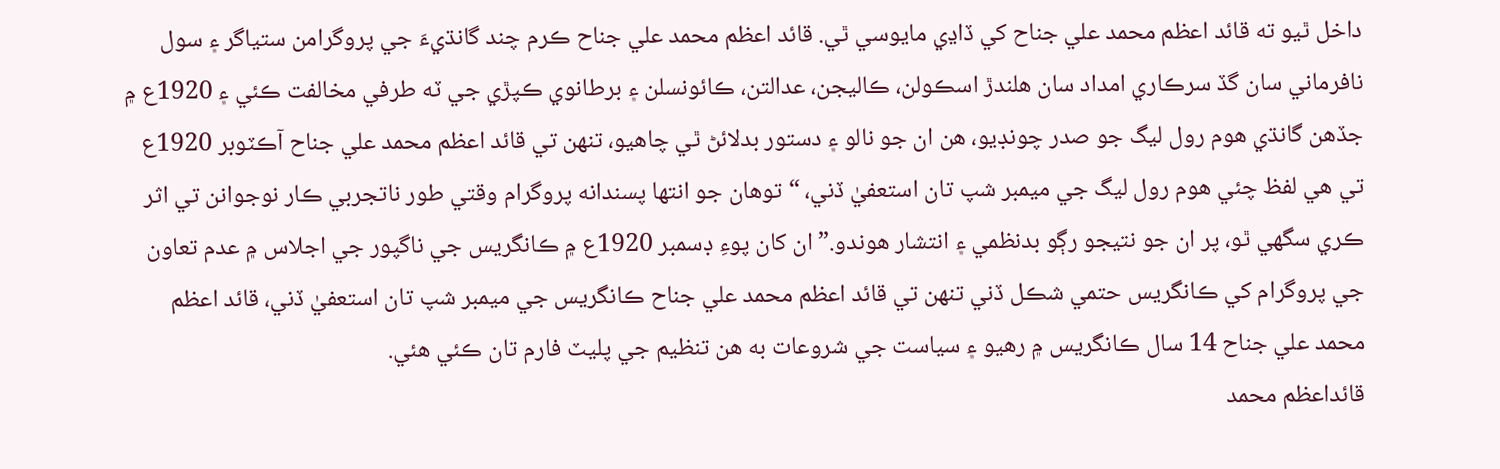داخل ٿيو ته قائد اعظم محمد علي جناح کي ڏاڍي مايوسي ٿي. قائد اعظم محمد علي جناح ڪرم چند گانڌيءَ جي پروگرامن ستياگر ۽ سول نافرماني سان گڏ سرڪاري امداد سان ھلندڙ اسڪولن، ڪاليجن، عدالتن، ڪائونسلن ۽ برطانوي ڪپڙي جي ٽه طرفي مخالفت ڪئي ۽ 1920ع ۾ جڏھن گانڌي ھوم رول ليگ جو صدر چونڊيو، ھن ان جو نالو ۽ دستور بدلائڻ ٿي چاھيو، تنھن تي قائد اعظم محمد علي جناح آڪٽوبر 1920ع تي ھي لفظ چئي ھوم رول ليگ جي ميمبر شپ تان استعفيٰ ڏني، “توھان جو انتھا پسندانه پروگرام وقتي طور ناتجربي ڪار نوجوانن تي اثر ڪري سگھي ٿو، پر ان جو نتيجو رڳو بدنظمي ۽ انتشار ھوندو.” ان کان پوءِ ڊسمبر 1920ع ۾ ڪانگريس جي ناگپور جي اجلاس ۾ عدم تعاون جي پروگرام کي ڪانگريس حتمي شڪل ڏني تنھن تي قائد اعظم محمد علي جناح ڪانگريس جي ميمبر شپ تان استعفيٰ ڏني، قائد اعظم محمد علي جناح 14 سال ڪانگريس ۾ رھيو ۽ سياست جي شروعات به ھن تنظيم جي پليٽ فارم تان ڪئي ھئي.
قائداعظم محمد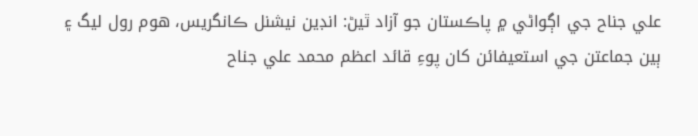علي جناح جي اڳواڻي ۾ پاڪستان جو آزاد ٿيڻ: انڊين نيشنل ڪانگريس، ھوم رول ليگ ۽ ٻين جماعتن جي استعيفائن کان پوءِ قائد اعظم محمد علي جناح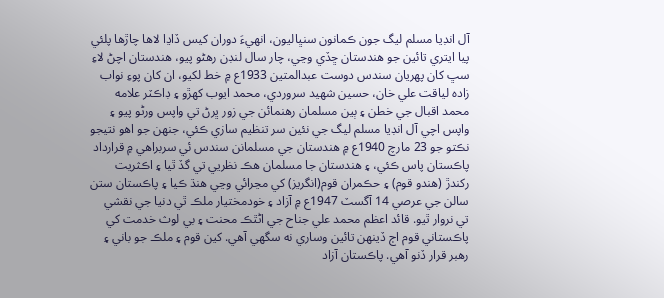آل انڊيا مسلم ليگ جون ڪمانون سنڀاليون، انھيءَ دوران کيس ڏاڍا لاھا چاڙھا پلئي پيا ايتري تائين جو ھندستان ڇڏي وڃي، چار سال لنڊن رھڻو پيو، ھندستان اچڻ لاءِ سڀ کان پھريان سندس دوست عبدالمتين 1933ع ۾ خط لکيو، ان کان پوءِ نواب زاده لياقت علي خان، حسين شھيد سروردي، محمد ايوب کهڙو ۽ ڊاڪٽر علامه محمد اقبال جي خطن ۽ ٻين مسلمان رھنمائن جي زور ڀرڻ تي واپس ورڻو پيو ۽ واپس اچي آل انڊيا مسلم ليگ جي نئين سر تنظيم سازي ڪئي، جنھن جو اھو نتيجو نڪتو جو 23 مارچ 1940ع ۾ ھندستان جي مسلمانن سندس ئي سربراھي ۾ قرارداد پاڪستان پاس ڪئي، ۽ ھندستان جا مسلمان ھڪ نظريي تي گڏ ٿيا ۽ اڪثريت رکندڙ (ھندو قوم) ۽ حڪمران قوم(انگريز) کي مڃرائي وڃي ھنڌ ڪيا ۽ پاڪستان ستن سالن جي عرصي 14 آگسٽ 1947ع ۾ آزاد ۽ خودمختيار ملڪ ٿي دنيا جي نقشي تي نروار ٿيو. قائد اعظم محمد علي جناح جي اڻٿڪ محنت ۽ بي لوث خدمت کي پاڪستاني قوم اڄ ڏينھن تائين وساري نه سگھي آھي. کين قوم ۽ ملڪ جو باني ۽ رھبر قرار ڏنو آھي. پاڪستان آزاد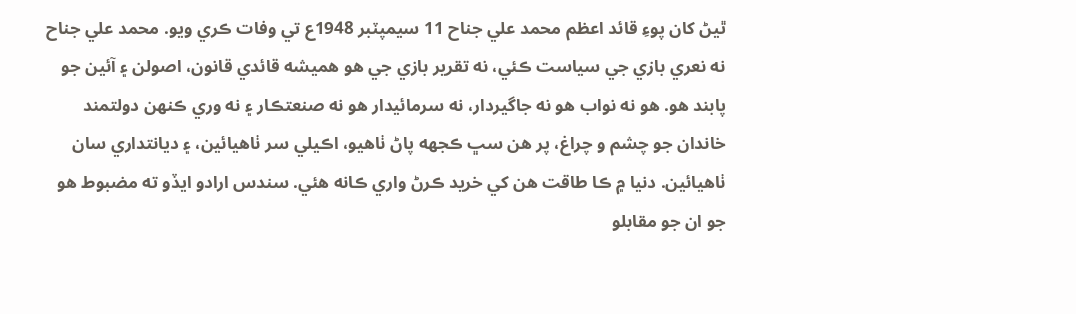ٿيڻ کان پوءِ قائد اعظم محمد علي جناح 11 سيمپٽبر 1948ع تي وفات ڪري ويو. محمد علي جناح نه نعري بازي جي سياست ڪئي، نه تقرير بازي جي ھو ھميشه قائدي قانون، اصولن ۽ آئين جو پابند ھو. ھو نه نواب ھو نه جاگيردار، نه سرمائيدار ھو نه صنعتڪار ۽ نه وري ڪنھن دولتمند خاندان جو چشم و چراغ، پر ھن سڀ ڪجھه پاڻ ٺاھيو، اڪيلي سر ٺاھيائين، ۽ ديانتداري سان ٺاھيائين. دنيا ۾ ڪا طاقت ھن کي خريد ڪرڻ واري ڪانه ھئي. سندس ارادو ايڏو ته مضبوط ھو جو ان جو مقابلو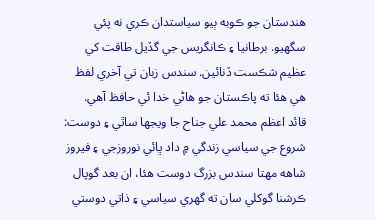ھندستان جو ڪوبه ٻيو سياستدان ڪري نه پئي سگھيو. برطانيا ۽ ڪانگريس جي گڏيل طاقت کي عظيم شڪست ڏنائين. سندس زبان تي آخري لفظ ھي ھئا ته پاڪستان جو ھاڻي خدا ئي حافظ آھي.
قائد اعظم محمد علي جناح جا ويجھا ساٿي ۽ دوست: شروع جي سياسي زندگي ۾ داد ڀائي نوروزجي ۽ فيروز شاھه مھتا سندس بزرگ دوست ھئا، ان بعد گوپال ڪرشنا گوکلي سان ته گھري سياسي ۽ ذاتي دوستي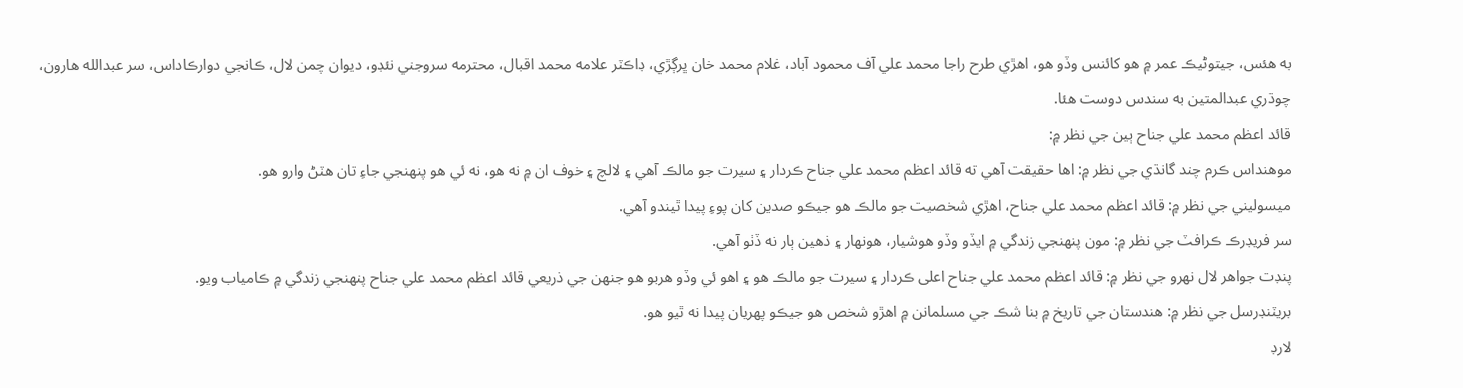به ھئس، جيتوڻيڪ عمر ۾ ھو کائنس وڏو ھو، اھڙي طرح راجا محمد علي آف محمود آباد، غلام محمد خان ڀرڳڙي، ڊاڪٽر علامه محمد اقبال، محترمه سروجني نئڊو، ديوان چمن لال، ڪانجي دوارڪاداس، سر عبدالله ھارون، چوڌري عبدالمتين به سندس دوست ھئا.
قائد اعظم محمد علي جناح ٻين جي نظر ۾:
موھنداس ڪرم چند گانڌي جي نظر ۾: اھا حقيقت آھي ته قائد اعظم محمد علي جناح ڪردار ۽ سيرت جو مالڪ آھي ۽ لالچ ۽ خوف ان ۾ نه ھو، نه ئي ھو پنھنجي جاءِ تان ھٽڻ وارو ھو.
ميسوليني جي نظر ۾: قائد اعظم محمد علي جناح، اھڙي شخصيت جو مالڪ ھو جيڪو صدين کان پوءِ پيدا ٿيندو آھي.
سر فريڊرڪ ڪرافٽ جي نظر ۾: مون پنھنجي زندگي ۾ ايڏو وڏو ھوشيار، ھونھار ۽ ذھين ٻار نه ڏٺو آھي.
پنڊت جواھر لال نھرو جي نظر ۾: قائد اعظم محمد علي جناح اعلى ڪردار ۽ سيرت جو مالڪ ھو ۽ اھو ئي وڏو ھربو ھو جنھن جي ذريعي قائد اعظم محمد علي جناح پنھنجي زندگي ۾ ڪامياب ويو.
بريٽنڊرسل جي نظر ۾: ھندستان جي تاريخ ۾ بنا شڪ جي مسلمانن ۾ اھڙو شخص ھو جيڪو پھريان پيدا نه ٿيو ھو.
لارڊ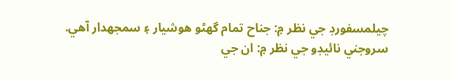چيلمسفورڊ جي نظر ۾: جناح تمام گھڻو ھوشيار ۽ سمجھدار آھي.
سروجني نائيڊو جي نظر ۾: ان جي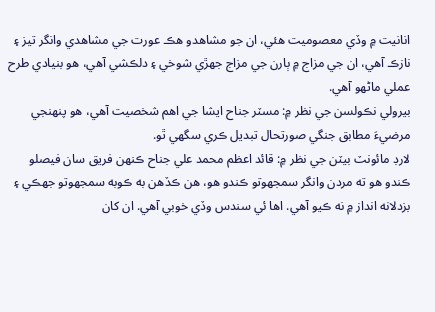انانيت ۾ وڏي معصوميت ھئي، ان جو مشاھدو ھڪ عورت جي مشاھدي وانگر تيز ۽ نازڪ آھي، ان جي مزاج ۾ ٻارن جي مزاج جھڙي شوخي ۽ دلڪشي آھي، ھو بنيادي طرح عملي ماڻھو آھي.
بيرولي نڪولسن جي نظر ۾: مسٽر جناح ايشا جي اھم شخصيت آھي، ھو پنھنجي مرضيءَ مطابق جنگي صورتحال تبديل ڪري سگھي ٿو.
لارڊ مائونٽ بيٽن جي نظر ۾: قائد اعظم محمد علي جناح ڪنھن فريق سان فيصلو ڪندو ھو ته مردن وانگر سمجھوتو ڪندو ھو، ھن ڪڏھن به ڪوبه سمجھوتو جھڪي ۽ بزدلانه انداز ۾ نه ڪيو آھي. اھا ئي سندس وڏي خوبي آھي. ان کان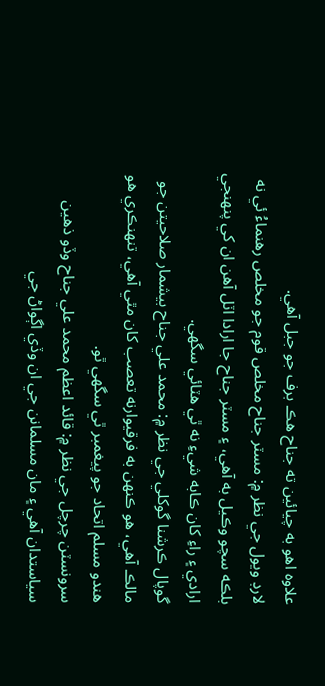علاوه اھو به چيائين ته جناح ھڪ برف جو جبل آھي.
لارڊ ويول جي نظر ۾: مسٽر جناح مخلص قوم جو مخلص رھنماءُ ئي نه بلڪه سچو وڪيل به آھي، ۽ مسٽر جناح جا ارادا اٽل آھن ان کي پنھنجي ارادي ۽ راءِ کان ڪابه شيءِ نه ٿي ھٽائي سگھي.
گوپال ڪرشنا گوکلي جي نظر ۾: محمد علي جناح بيشمار صلاحيتن جو مالڪ آھي، ھو ڪنھن به فرقيوارنه تعصب کان مٿي آھي، تنھنڪري ھو ھندو مسلم اتحاد جو پيغمبر ٿي سگھي ٿو.
سرونسٽن چرچل جي نظر ۾: قائد اعظم محمد علي جناح وڏو ذھين سياستدان آھي ۽ مان مسلمانن جي ان وڏي اڳواڻ جي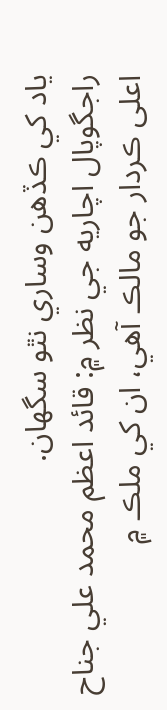ياد کي ڪڏھن وساري نٿو سگھان.
راجگوپال اچاريه جي نظر ۾: قائد اعظم محمد علي جناح اعلى ڪردار جو مالڪ آھي، ان کي ملڪ ۾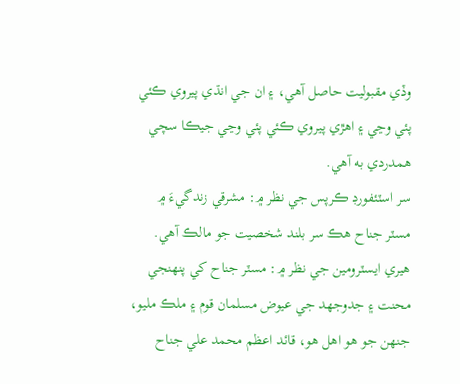وڏي مقبوليت حاصل آھي، ۽ ان جي انڌي پيروي ڪئي پئي وڃي ۽ اھڙي پيروي ڪئي پئي وڃي جيڪا سچي ھمدردي به آھي.
سر اسٽئفورڊ ڪرپس جي نظر ۾: مشرقي زندگيءَ ۾ مسٽر جناح ھڪ سر بلند شخصيت جو مالڪ آھي.
ھيري ايسٽرومين جي نظر ۾: مسٽر جناح کي پنھنجي محنت ۽ جدوجھد جي عيوض مسلمان قوم ۽ ملڪ مليو، جنھن جو ھو اھل ھو، قائد اعظم محمد علي جناح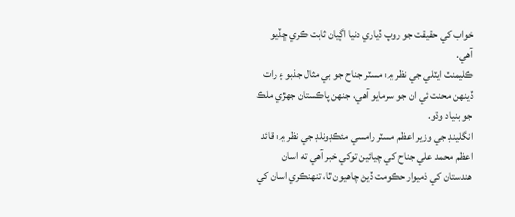خواب کي حقيقت جو روپ ڏياري دنيا اڳيان ثابت ڪري ڇڏيو آھي.
ڪليمنٽ ايٽلي جي نظر ۾: مسٽر جناح جو بي مثال جذبو ۽ رات ڏينھن محنت ئي ان جو سرمايو آھي، جنھن پاڪستان جھڙي ملڪ جو بنياد وڌو.
انگلينڊ جي وزير اعظم مسٽر رامسي مئڪڊونلڊ جي نظر ۾: قائد اعظم محمد علي جناح کي چيائين توکي خبر آھي ته اسان ھندستان کي ذميوار حڪومت ڏيڻ چاھيون ٿا، تنھنڪري اسان کي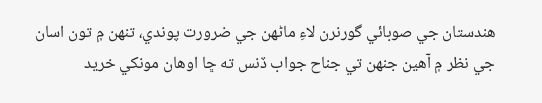ھندستان جي صوبائي گورنرن لاءِ ماڻھن جي ضرورت پوندي، تنھن ۾ تون اسان جي نظر ۾ آھين جنھن تي جناح جواب ڏنس ته ڇا اوھان مونکي خريد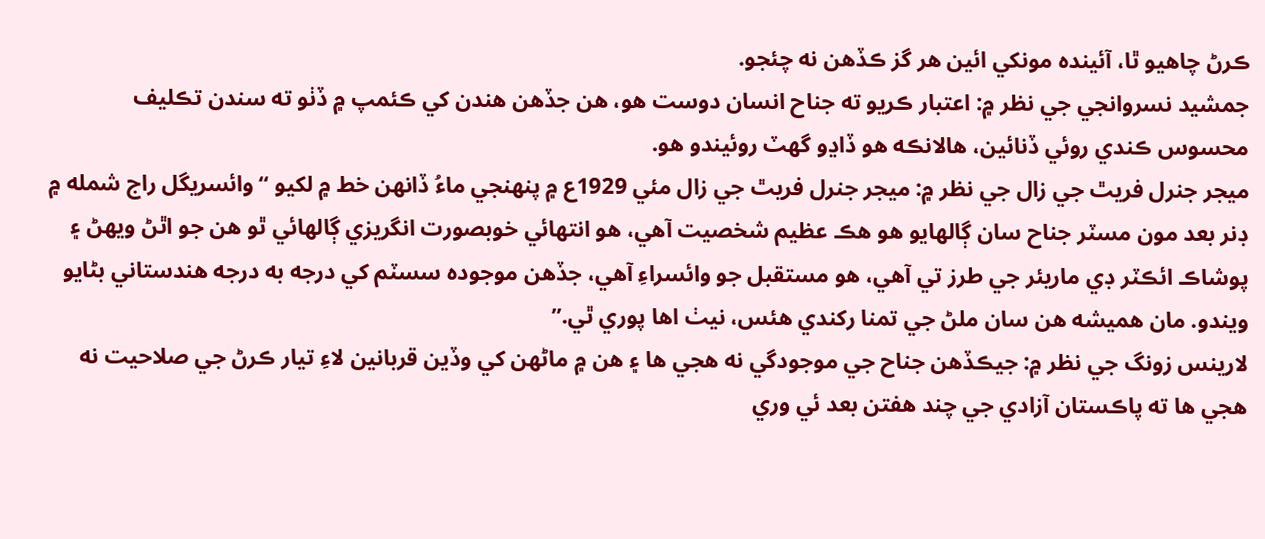ڪرڻ چاھيو ٿا، آئينده مونکي ائين ھر گز ڪڏھن نه چئجو.
جمشيد نسروانجي جي نظر ۾: اعتبار ڪريو ته جناح انسان دوست ھو، ھن جڏھن ھندن کي ڪئمپ ۾ ڏٺو ته سندن تڪليف محسوس ڪندي روئي ڏنائين، ھالانڪه ھو ڏاڍو گھٽ روئيندو ھو.
ميجر جنرل فريٿ جي زال جي نظر ۾: ميجر جنرل فريٿ جي زال مئي 1929ع ۾ پنھنجي ماءُ ڏانھن خط ۾ لکيو “وائسريگل راج شمله ۾ ڊنر بعد مون مسٽر جناح سان ڳالھايو ھو ھڪ عظيم شخصيت آھي، ھو انتھائي خوبصورت انگريزي ڳالھائي ٿو ھن جو اٿڻ ويھڻ ۽ پوشاڪ ائڪٽر ڊي ماريئر جي طرز تي آھي، ھو مستقبل جو وائسراءِ آھي، جڏھن موجوده سسٽم کي درجه به درجه ھندستاني بڻايو ويندو. مان ھميشه ھن سان ملڻ جي تمنا رکندي ھئس، نيٺ اھا پوري ٿي.”
لارينس زونگ جي نظر ۾: جيڪڏھن جناح جي موجودگي نه ھجي ھا ۽ ھن ۾ ماڻھن کي وڏين قربانين لاءِ تيار ڪرڻ جي صلاحيت نه ھجي ھا ته پاڪستان آزادي جي چند ھفتن بعد ئي وري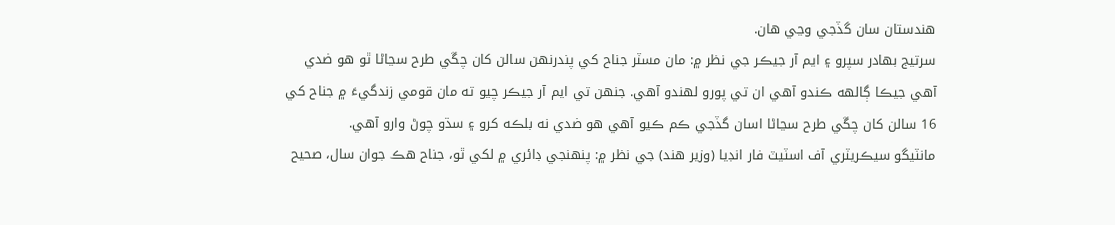ھندستان سان گڏجي وڃي ھان.
سرتيج بھادر سپرو ۽ ايم آر جيڪر جي نظر ۾: مان مسٽر جناح کي پندرنھن سالن کان چڱي طرح سڃاڻا ٿو ھو ضدي آھي جيڪا ڳالھه ڪندو آھي ان تي پورو لهندو آهي. جنھن تي ايم آر جيڪر چيو ته مان قومي زندگيءَ ۾ جناح کي 16 سالن کان چڱي طرح سڃاڻا اسان گڏجي ڪم ڪيو آھي ھو ضدي نه بلڪه کرو ۽ سڌو چوڻ وارو آھي.
مانٽيگو سيڪريٽري آف اسٽيٽ فار انڊيا (وزير ھند) جي نظر ۾: پنھنجي ڊائري ۾ لکي ٿو، جناح ھڪ جوان سال، صحيح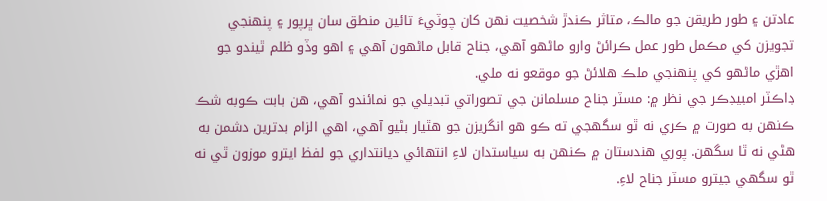عادتن ۽ طور طريقن جو مالڪ، متاثر ڪندڙ شخصيت نھن کان چوٽيءَ تائين منطق سان ڀرپور ۽ پنھنجي تجويزن کي مڪمل طور عمل ڪرائڻ وارو ماڻھو آھي، جناح قابل ماڻھون آھي ۽ اھو وڏو ظلم ٿيندو جو اھڙي ماڻھو کي پنھنجي ملڪ ھلائڻ جو موقعو نه ملي.
ڊاڪٽر امبيڊڪر جي نظر ۾: مسٽر جناح مسلمانن جي تصوراتي تبديلي جو نمائندو آھي، ھن بابت ڪوبه شڪ ڪنھن به صورت ۾ ڪري نه ٿو سگھجي ته ڪو ھو انگريزن جو ھٿيار بڻيو آھي، اھي الزام بدترين دشمن به ھڻي نه ٿا سگھن. پوري ھندستان ۾ ڪنھن به سياستدان لاءِ انتھائي ديانتداري جو لفظ ايترو موزون ٿي نه ٿو سگھي جيترو مسٽر جناح لاءِ.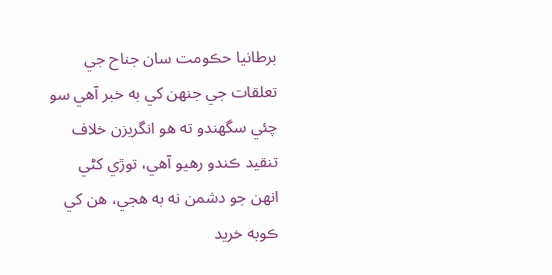برطانيا حڪومت سان جناح جي تعلقات جي جنھن کي به خبر آھي سو چئي سگھندو ته ھو انگريزن خلاف تنقيد ڪندو رھيو آھي، توڙي کڻي انھن جو دشمن نه به ھجي، ھن کي ڪوبه خريد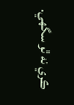ڪري نه ٿو سگھي.